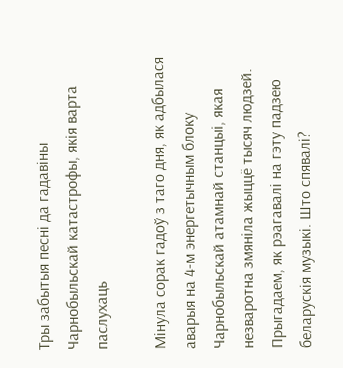Тры забытыя песні да гадавіны Чарнобыльскай катастрофы, якія варта паслухаць

Мінула сорак гадоў з таго дня, як адбылася аварыя на 4-м энергетычным блоку Чарнобыльскай атамнай станцыі, якая незваротна змяніла жыццё тысяч людзей. Прыгадаем, як рэагавалі на гэту падзею беларускія музыкі. Што спявалі?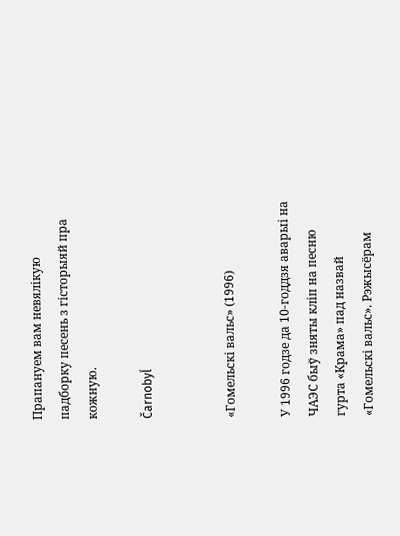Прапануем вам невялікую падборку песень з гісторыяй пра кожную.

Čarnobyĺ


«Гомельскі вальс» (1996)

У 1996 годзе да 10-годдзя аварыі на ЧАЭС быў зняты кліп на песню гурта «Крама» пад назвай «Гомельскі вальс». Рэжысёрам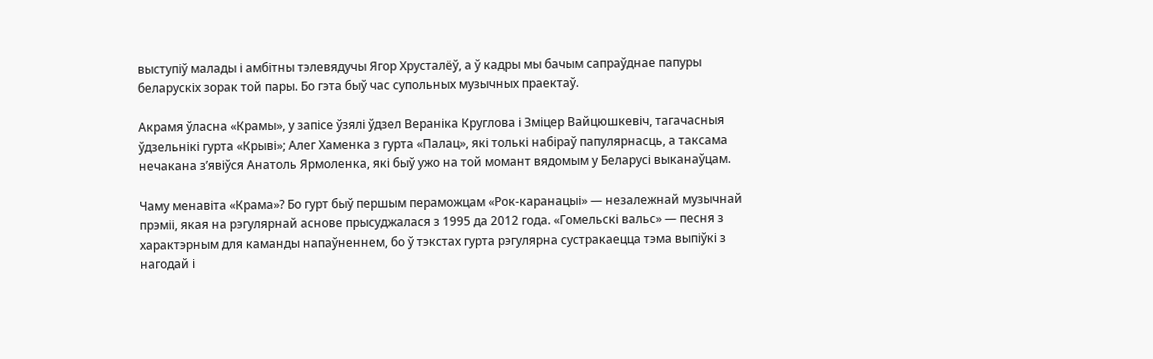выступіў малады і амбітны тэлевядучы Ягор Хрусталёў, а ў кадры мы бачым сапраўднае папуры беларускіх зорак той пары. Бо гэта быў час супольных музычных праектаў.

Акрамя ўласна «Крамы», у запісе ўзялі ўдзел Вераніка Круглова і Зміцер Вайцюшкевіч, тагачасныя ўдзельнікі гурта «Крыві»; Алег Хаменка з гурта «Палац», які толькі набіраў папулярнасць, а таксама нечакана з’явіўся Анатоль Ярмоленка, які быў ужо на той момант вядомым у Беларусі выканаўцам.

Чаму менавіта «Крама»? Бо гурт быў першым пераможцам «Рок-каранацыі» — незалежнай музычнай прэміі, якая на рэгулярнай аснове прысуджалася з 1995 да 2012 года. «Гомельскі вальс» — песня з характэрным для каманды напаўненнем, бо ў тэкстах гурта рэгулярна сустракаецца тэма выпіўкі з нагодай і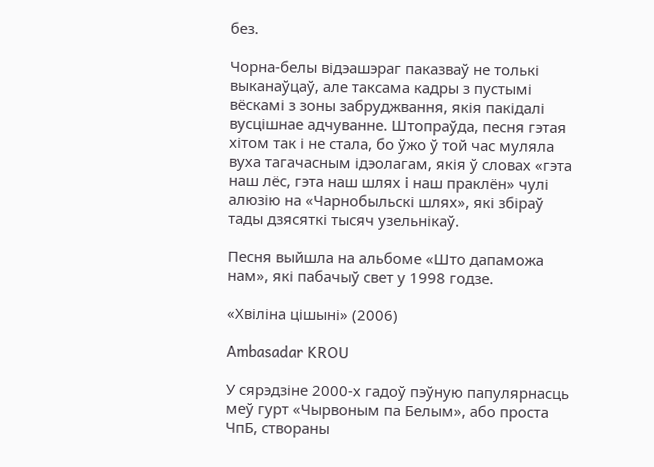без.

Чорна-белы відэашэраг паказваў не толькі выканаўцаў, але таксама кадры з пустымі вёскамі з зоны забруджвання, якія пакідалі вусцішнае адчуванне. Штопраўда, песня гэтая хітом так і не стала, бо ўжо ў той час муляла вуха тагачасным ідэолагам, якія ў словах «гэта наш лёс, гэта наш шлях i наш праклён» чулі алюзію на «Чарнобыльскі шлях», які збіраў тады дзясяткі тысяч узельнікаў.

Песня выйшла на альбоме «Што дапаможа нам», які пабачыў свет у 1998 годзе.

«Хвіліна цішыні» (2006)

Ambasadar KROU

У сярэдзіне 2000-х гадоў пэўную папулярнасць меў гурт «Чырвоным па Белым», або проста ЧпБ, створаны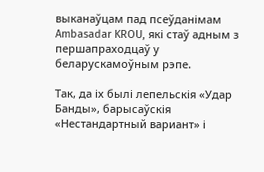выканаўцам пад псеўданімам Ambasadar KROU, які стаў адным з першапраходцаў у беларускамоўным рэпе.

Так, да іх былі лепельскія «Удар Банды», барысаўскія «Нестандартный вариант» і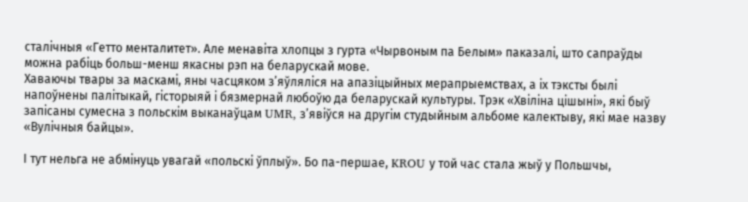сталічныя «Гетто менталитет». Але менавіта хлопцы з гурта «Чырвоным па Белым» паказалі, што сапраўды можна рабіць больш-менш якасны рэп на беларускай мове.
Хаваючы твары за маскамі, яны часцяком з’яўляліся на апазіцыйных мерапрыемствах, а іх тэксты былі напоўнены палітыкай, гісторыяй і бязмернай любоўю да беларускай культуры. Трэк «Хвіліна цішыні», які быў запісаны сумесна з польскім выканаўцам UMR, з’явіўся на другім студыйным альбоме калектыву, які мае назву «Вулічныя байцы».

І тут нельга не абмінуць увагай «польскі ўплыў». Бо па-першае, KROU у той час стала жыў у Польшчы,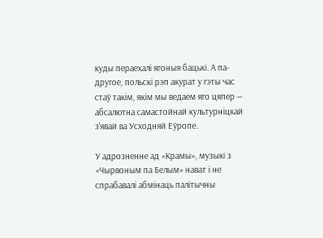куды пераехалі ягоныя бацькі. А па-другое, польскі рэп акурат у гэты час стаў такім, якім мы ведаем яго цяпер — абсалютна самастойнай культурніцкай з’явай ва Усходняй Еўропе.

У адрозненне ад «Крамы», музыкі з «Чырвоным па Белым» нават і не спрабавалі абмінаць палітычны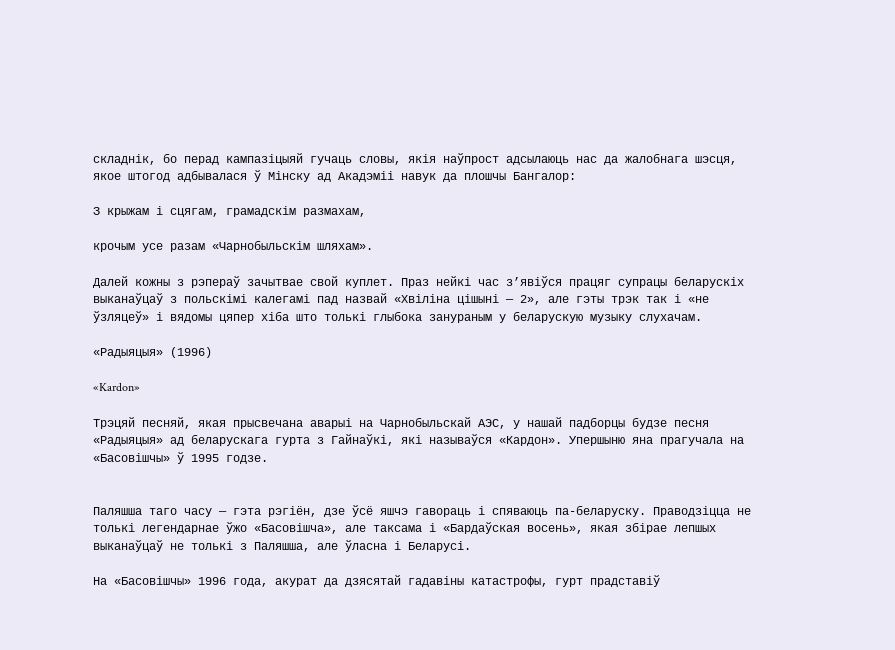складнік, бо перад кампазіцыяй гучаць словы, якія наўпрост адсылаюць нас да жалобнага шэсця, якое штогод адбывалася ў Мінску ад Акадэміі навук да плошчы Бангалор:

З крыжам і сцягам, грамадскім размахам,

крочым усе разам «Чарнобыльскім шляхам».

Далей кожны з рэпераў зачытвае свой куплет. Праз нейкі час з’явіўся працяг супрацы беларускіх выканаўцаў з польскімі калегамі пад назвай «Хвіліна цішыні — 2», але гэты трэк так і «не ўзляцеў» і вядомы цяпер хіба што толькі глыбока занураным у беларускую музыку слухачам.

«Радыяцыя» (1996)

«Kardon»

Трэцяй песняй, якая прысвечана аварыі на Чарнобыльскай АЭС, у нашай падборцы будзе песня «Радыяцыя» ад беларускага гурта з Гайнаўкі, які называўся «Кардон». Упершыню яна прагучала на «Басовішчы» ў 1995 годзе.


Паляшша таго часу — гэта рэгіён, дзе ўсё яшчэ гавораць і спяваюць па-беларуску. Праводзіцца не толькі легендарнае ўжо «Басовішча», але таксама і «Бардаўская восень», якая збірае лепшых выканаўцаў не толькі з Паляшша, але ўласна і Беларусі.

На «Басовішчы» 1996 года, акурат да дзясятай гадавіны катастрофы, гурт прадставіў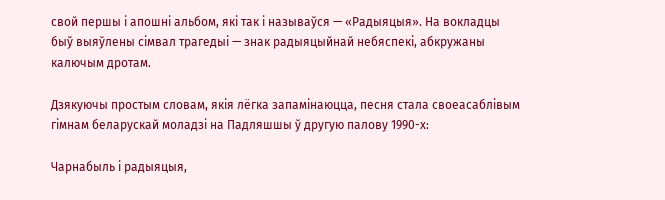свой першы і апошні альбом, які так і называўся — «Радыяцыя». На вокладцы быў выяўлены сімвал трагедыі — знак радыяцыйнай небяспекі, абкружаны калючым дротам.

Дзякуючы простым словам, якія лёгка запамінаюцца, песня стала своеасаблівым гімнам беларускай моладзі на Падляшшы ў другую палову 1990-х:

Чарнабыль і радыяцыя,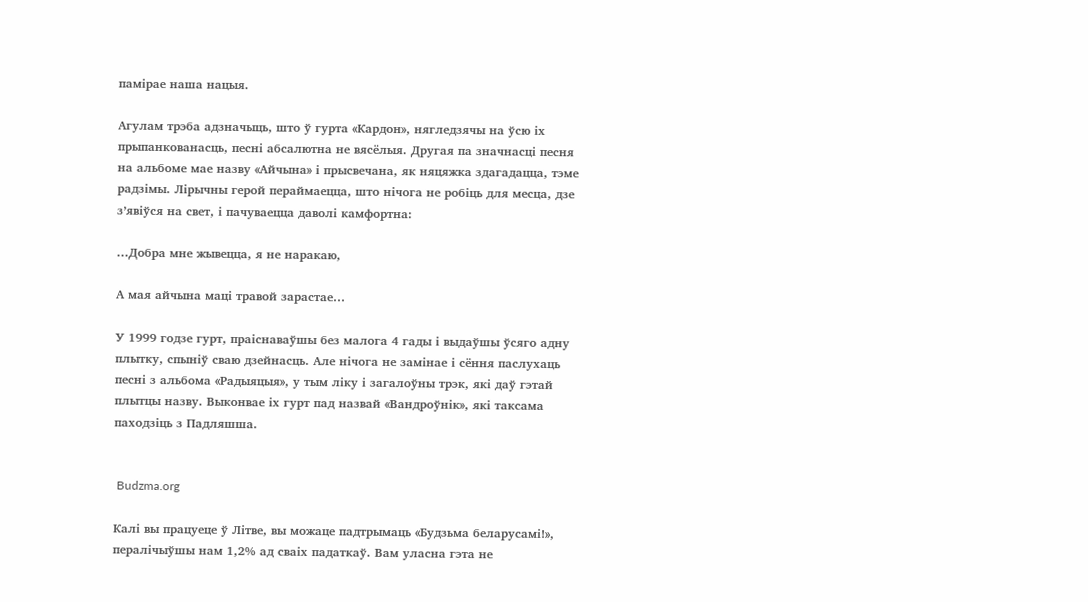памірае наша нацыя.

Агулам трэба адзначыць, што ў гурта «Кардон», нягледзячы на ўсю іх прыпанкованасць, песні абсалютна не вясёлыя. Другая па значнасці песня на альбоме мае назву «Айчына» і прысвечана, як няцяжка здагадацца, тэме радзімы. Лірычны герой пераймаецца, што нічога не робіць для месца, дзе з’явіўся на свет, і пачуваецца даволі камфортна:

…Добра мне жывецца, я не наракаю,

А мая айчына маці травой зарастае…

У 1999 годзе гурт, праіснаваўшы без малога 4 гады і выдаўшы ўсяго адну плытку, спыніў сваю дзейнасць. Але нічога не замінае і сёння паслухаць песні з альбома «Радыяцыя», у тым ліку і загалоўны трэк, які даў гэтай плытцы назву. Выконвае іх гурт пад назвай «Вандроўнік», які таксама паходзіць з Падляшша.


 Budzma.org

Калі вы працуеце ў Літве, вы можаце падтрымаць «Будзьма беларусамі!», пералічыўшы нам 1,2% ад сваіх падаткаў. Вам уласна гэта не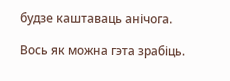будзе каштаваць анічога.

Вось як можна гэта зрабіць.